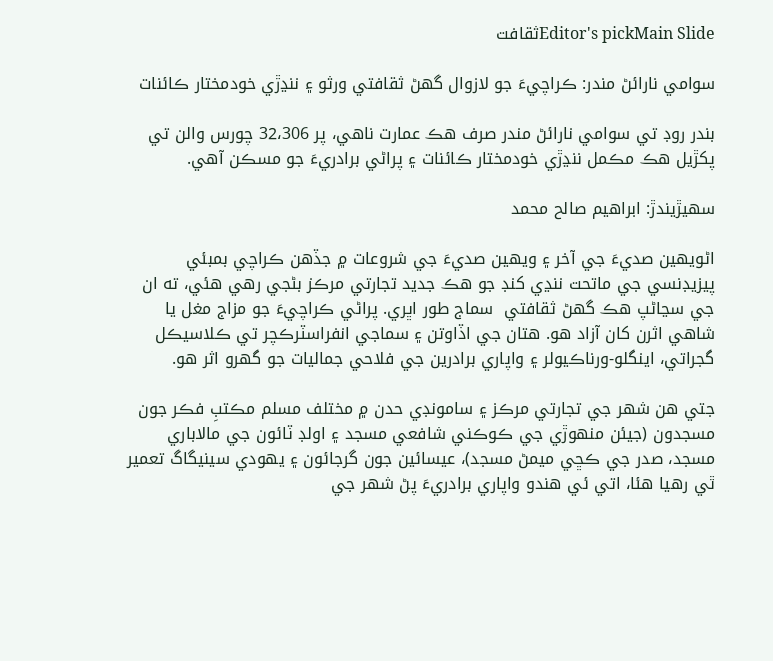Editor's pickMain Slideثقافت

سوامي نارائڻ مندر: ڪراچيءَ جو لازوال گھڻ ثقافتي ورثو ۽ ننڍڙي خودمختار ڪائنات

بندر روڊ تي سوامي نارائڻ مندر صرف هڪ عمارت ناهي، پر 32،306 چورس والن تي پکڙيل هڪ مڪمل ننڍڙي خودمختار ڪائنات ۽ پراڻي برادريءَ جو مسڪن آهي.

سھيڙيندڙ: ابراهيم صالح محمد

اڻويهين صديءَ جي آخر ۽ ويهين صديءَ جي شروعات ۾ جڏهن ڪراچي بمبئي پيزيڊنسي جي ماتحت ننڍي کنڊ جو هڪ جديد تجارتي مرڪز بڻجي رهي هئي، ته ان جي سڃاڻپ هڪ گھڻ ثقافتي  سماج طور اڀري. پراڻي ڪراچيءَ جو مزاج مغل يا شاهي اثرن کان آزاد هو. هتان جي اڏاوتن ۽ سماجي انفراسٽرڪچر تي ڪلاسيڪل گجراتي، اينگلو-ورناڪيولر ۽ واپاري برادرين جي فلاحي جماليات جو گهرو اثر هو.

جتي هن شهر جي تجارتي مرڪز ۽ سامونڊي حدن ۾ مختلف مسلم مڪتبِ فڪر جون مسجدون (جيئن منھوڙي جي ڪوڪني شافعي مسجد ۽ اولڊ ٽائون جي مالاباري مسجد، صدر جي ڪڇي ميمڻ مسجد)، عيسائين جون گرجائون ۽ يهودي سينيگاگ تعمير ٿي رهيا هئا، اتي ئي هندو واپاري برادريءَ پڻ شهر جي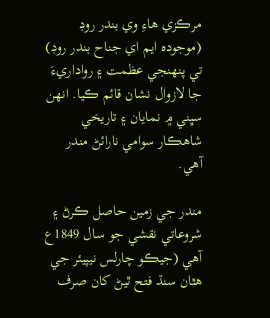مرڪزي هاءِ وي بندر روڊ (موجودہ ايم اي جناح بندر روڊ) تي پنهنجي عظمت ۽ رواداريءَ جا لازوال نشان قائم ڪيا. انهن سڀني ۾ نمايان ۽ تاريخي شاهڪار سوامي نارائڻ مندر آهي.

مندر جي زمين حاصل ڪرڻ ۽ شروعاتي نقشي جو سال 1849ع آهي (جيڪو چارلس نيپيئر جي هٿان سنڌ فتح ٿيڻ کان صرف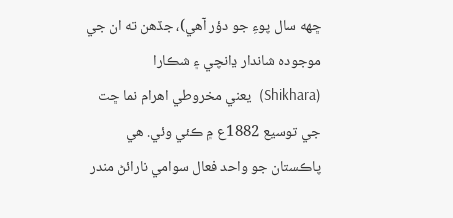ڇهه سال پوءِ جو دؤر آهي)، جڏهن ته ان جي موجوده شاندار ڍانچي ۽ شڪارا  (Shikhara)  يعني مخروطي اهرام نما ڇت جي توسيع 1882ع ۾ ڪئي وئي. هي پاڪستان جو واحد فعال سوامي نارائڻ مندر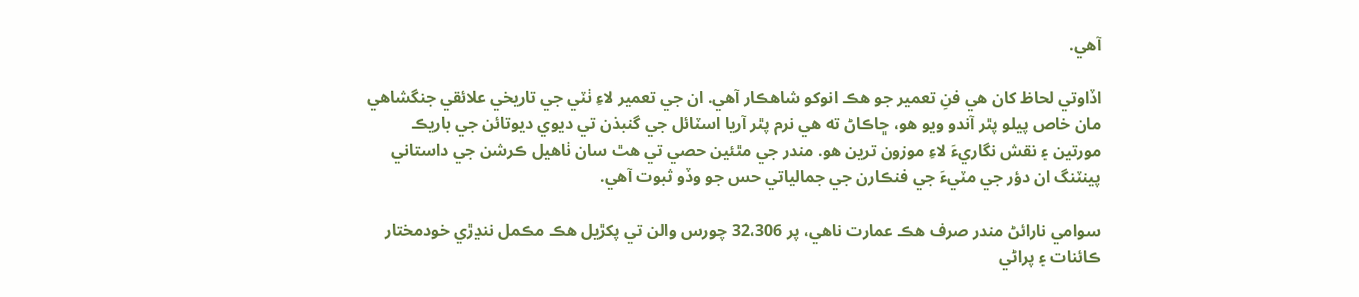آهي.

اڏاوتي لحاظ کان هي فنِ تعمير جو هڪ انوکو شاهڪار آهي. ان جي تعمير لاءِ ٺٽي جي تاريخي علائقي جنگشاهي مان خاص پيلو پٿر آندو ويو هو، ڇاڪاڻ ته هي نرم پٿر آريا اسٽائل جي گنبذن تي ديوي ديوتائن جي باريڪ مورتين ۽ نقش نگاريءَ لاءِ موزون ترين هو. مندر جي مٿئين حصي تي هٿ سان ٺاهيل ڪرشن جي داستاني پينٽنگ ان دؤر جي مٽيءَ جي فنڪارن جي جمالياتي حس جو وڏو ثبوت آهي.

سوامي نارائڻ مندر صرف هڪ عمارت ناهي، پر 32،306 چورس والن تي پکڙيل هڪ مڪمل ننڍڙي خودمختار ڪائنات ۽ پراڻي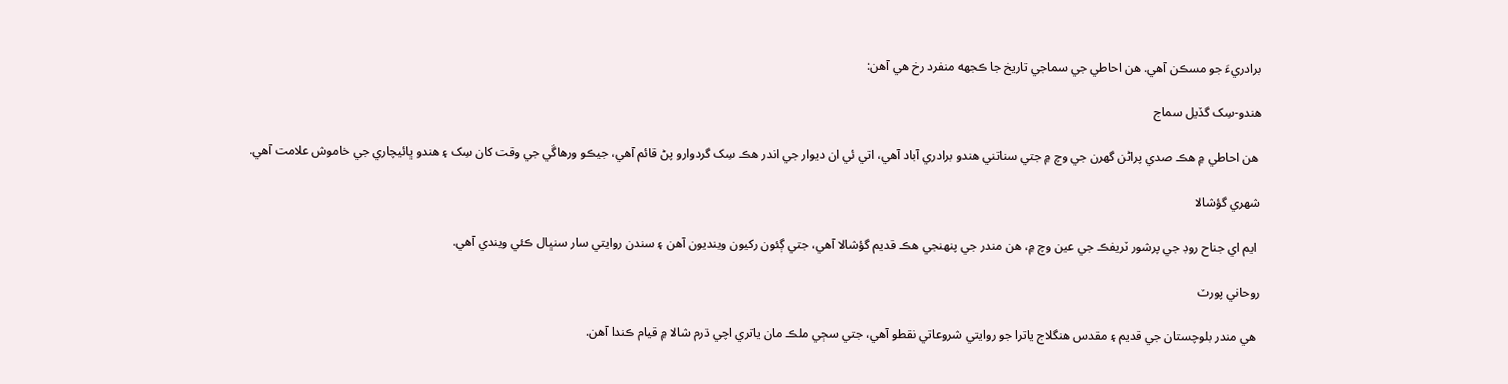برادريءَ جو مسڪن آهي. هن احاطي جي سماجي تاريخ جا ڪجهه منفرد رخ هي آهن:

هندو-سِک گڏيل سماج

 هن احاطي ۾ هڪ صدي پراڻن گهرن جي وچ ۾ جتي سناتني هندو برادري آباد آهي، اتي ئي ان ديوار جي اندر هڪ سِک گردوارو پڻ قائم آهي، جيڪو ورهاڱي جي وقت کان سِک ۽ هندو ڀائيچاري جي خاموش علامت آهي.

شهري گؤشالا

 ايم اي جناح روڊ جي پرشور ٽريفڪ جي عين وچ ۾، هن مندر جي پنهنجي هڪ قديم گؤشالا آهي، جتي ڳئون رکيون وينديون آهن ۽ سندن روايتي سار سنڀال ڪئي ويندي آهي.

روحاني پورٽ

 هي مندر بلوچستان جي قديم ۽ مقدس هنگلاج ياترا جو روايتي شروعاتي نقطو آهي، جتي سڄي ملڪ مان ياتري اچي ڌرم شالا ۾ قيام ڪندا آهن.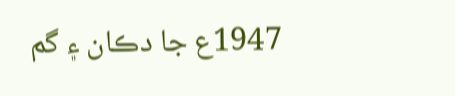1947ع جا دڪان ۽ گم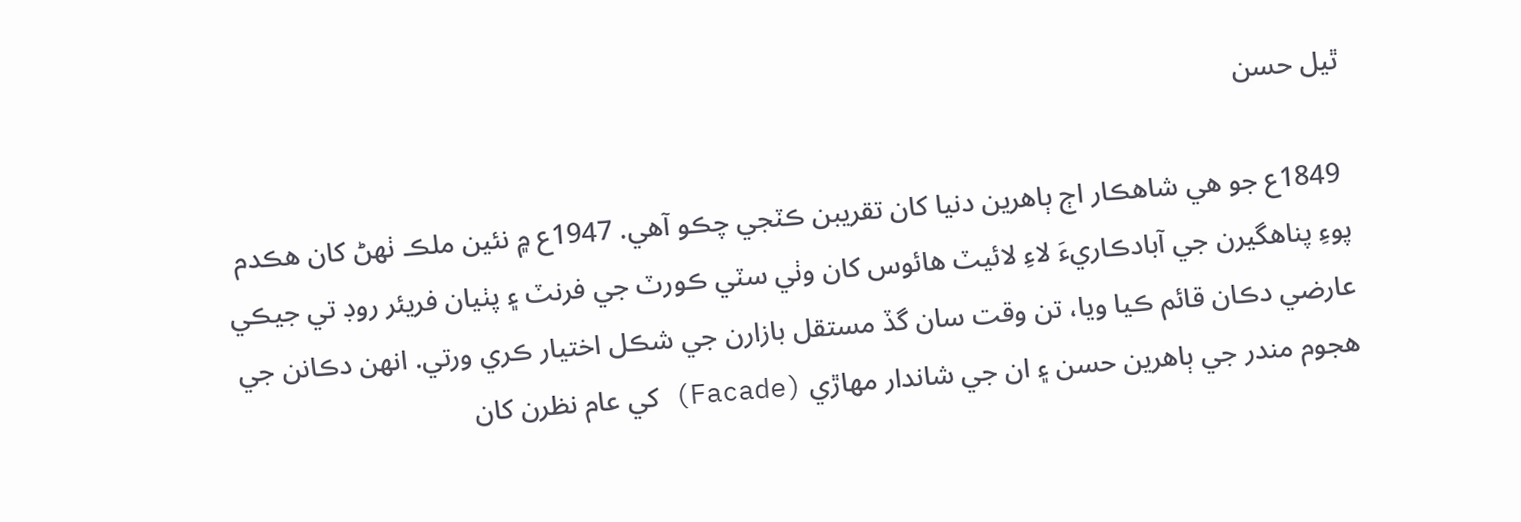ٿيل حسن

 1849ع جو هي شاهڪار اڄ ٻاهرين دنيا کان تقريبن ڪٽجي چڪو آهي. 1947ع ۾ نئين ملڪ ٺھڻ کان ھڪدم پوءِ پناھگيرن جي آبادڪاريءَ لاءِ لائيٽ هائوس کان وٺي سٽي ڪورٽ جي فرنٽ ۽ پٺيان فريئر روڊ تي جيڪي عارضي دڪان قائم ڪيا ويا، تن وقت سان گڏ مستقل بازارن جي شڪل اختيار ڪري ورتي. انهن دڪانن جي هجوم مندر جي ٻاهرين حسن ۽ ان جي شاندار مهاڙي (Facade) کي عام نظرن کان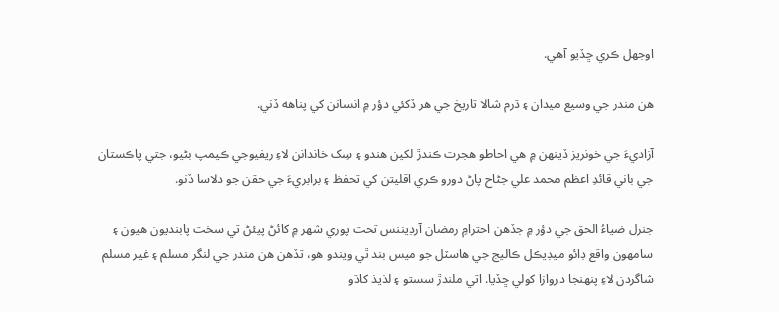اوجهل ڪري ڇڏيو آهي.

هن مندر جي وسيع ميدان ۽ ڌرم شالا تاريخ جي هر ڏکئي دؤر ۾ انسانن کي پناهه ڏني.

آزاديءَ جي خونريز ڏينهن ۾ هي احاطو هجرت ڪندڙ لکين هندو ۽ سِک خاندانن لاءِ ريفيوجي ڪيمپ بڻيو، جتي پاڪستان جي باني قائدِ اعظم محمد علي جڻاح پاڻ دورو ڪري اقليتن کي تحفظ ۽ برابريءَ جي حقن جو دلاسا ڏنو.

جنرل ضياءُ الحق جي دؤر ۾ جڏهن احترامِ رمضان آرڊيننس تحت پوري شهر ۾ کائڻ پيئڻ تي سخت پابنديون هيون ۽ سامهون واقع ڊائو ميڊيڪل ڪاليج جي هاسٽل جو ميس بند ٿي ويندو هو، تڏهن هن مندر جي لنگر مسلم ۽ غير مسلم شاگردن لاءِ پنهنجا دروازا کولي ڇڏيا. اتي ملندڙ سستو ۽ لذيذ کاڌو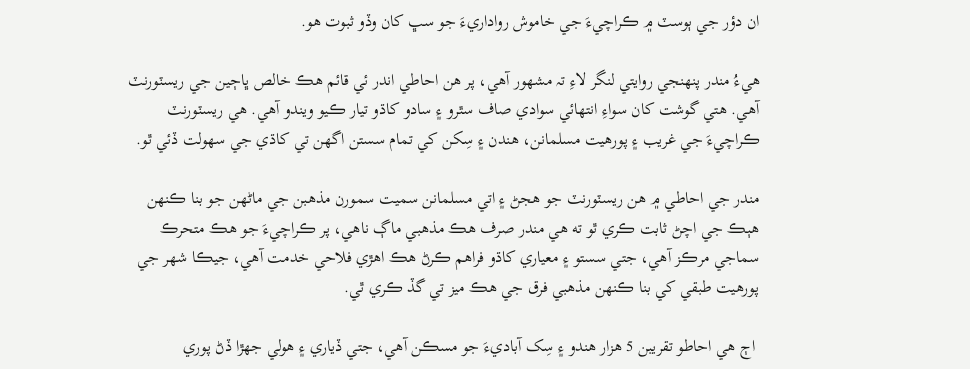ان دؤر جي ٻوسٽ ۾ ڪراچيءَ جي خاموش رواداريءَ جو سڀ کان وڏو ثبوت هو.

هيءُ مندر پنهنجي روايتي لنگر لاءِ تہ مشهور آهي، پر هن احاطي اندر ئي قائم هڪ خالص ڀاڄين جي ريسٽورنٽ آهي. هتي گوشت کان سواءِ انتهائي سوادي صاف سٿرو ۽ سادو کاڌو تيار ڪيو ويندو آهي. هي ريسٽورنٽ ڪراچيءَ جي غريب ۽ پورهيت مسلمانن، هندن ۽ سِکن کي تمام سستن اگهن تي کاڌي جي سهولت ڏئي ٿو.

مندر جي احاطي ۾ هن ريسٽورنٽ جو هجڻ ۽ اتي مسلمانن سميت سمورن مذهبن جي ماڻهن جو بنا ڪنهن هٻڪ جي اچڻ ثابت ڪري ٿو ته هي مندر صرف هڪ مذهبي ماڳ ناهي، پر ڪراچيءَ جو هڪ متحرڪ سماجي مرڪز آهي، جتي سستو ۽ معياري کاڌو فراهم ڪرڻ هڪ اهڙي فلاحي خدمت آهي، جيڪا شهر جي پورهيت طبقي کي بنا ڪنهن مذهبي فرق جي هڪ ميز تي گڏ ڪري ٿي.

 اڄ هي احاطو تقريبن 5 هزار هندو ۽ سِک آباديءَ جو مسڪن آهي، جتي ڏياري ۽ هولي جهڙا ڏڻ پوري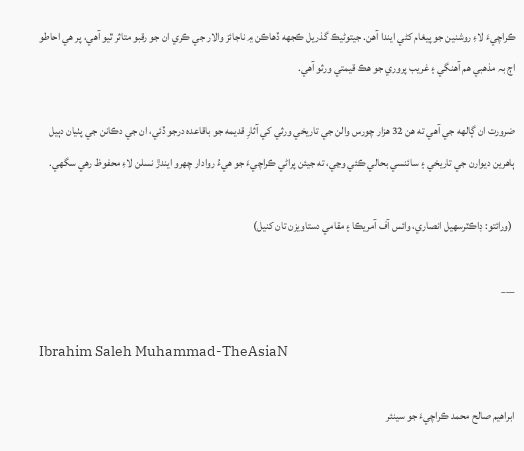ڪراچيءَ لاءِ روشنين جو پيغام کڻي ايندا آهن. جيتوڻيڪ گذريل ڪجهه ڏهاڪن ۾ ناجائز والار جي ڪري ان جو رقبو متاثر ٿيو آهي، پر هي احاطو اڄ بہ مذھبي هم آهنگي ۽ غريب پروري جو هڪ قيمتي ورثو آهي.

ضرورت ان ڳالهه جي آهي ته هن 32 هزار چورس والن جي تاريخي ورثي کي آثارِ قديمه جو باقاعده درجو ڏئي، ان جي دڪانن جي پٺيان دٻيل ٻاهرين ديوارن جي تاريخي ۽ سائنسي بحالي ڪئي وڃي، ته جيئن پراڻي ڪراچيءَ جو هيءُ روادار چهرو ايندڙ نسلن لاءِ محفوظ رهي سگهي.

 (ورائتو: ڊاڪٽرسهيل انصاري، وائس آف آمريڪا ۽ مقامي دستاويزن تان کنيل)

___

Ibrahim Saleh Muhammad-TheAsiaN

ابراھيم صالح محمد ڪراچيءَ جو سينئر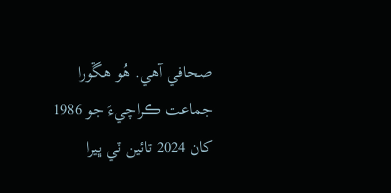صحافي آھي. ھُو ھڱورا جماعت ڪراچيءَ جو 1986 کان 2024 تائين ٽي ڀيرا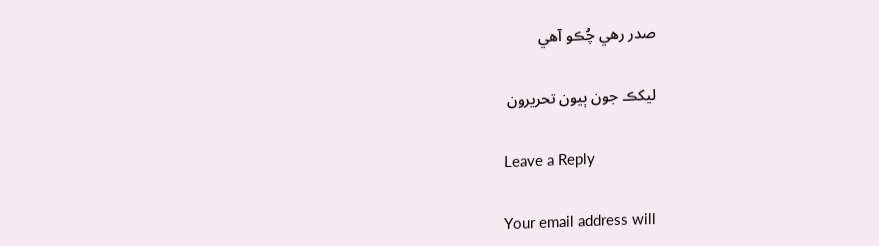صدر رھي چُڪو آھي

ليکڪ جون ٻيون تحريرون

Leave a Reply

Your email address will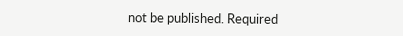not be published. Required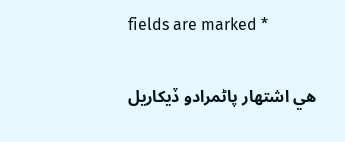fields are marked *

هي اشتهار پاڻمرادو ڏيکاريل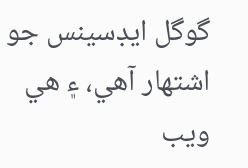گوگل ايڊسينس جو اشتهار آهي، ۽ هي ويب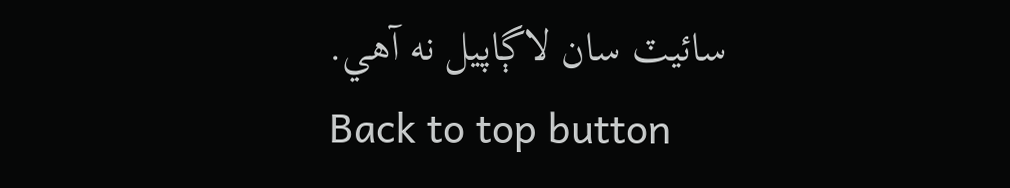سائيٽ سان لاڳاپيل نه آهي.
Back to top button